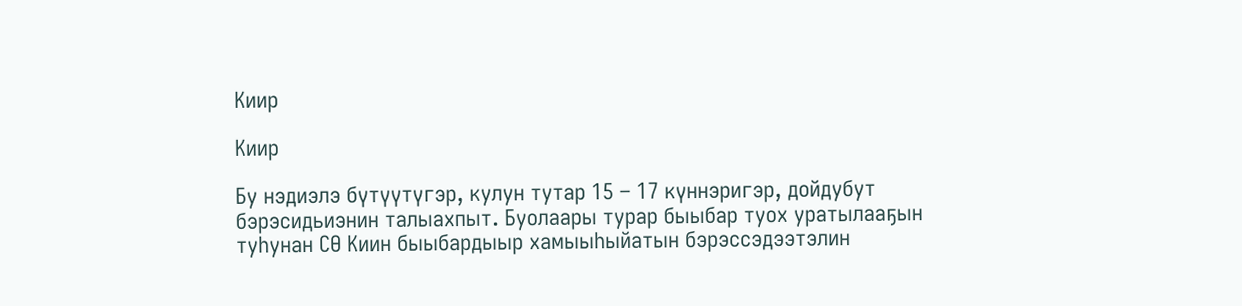Киир

Киир

Бу нэдиэлэ бүтүүтүгэр, кулун тутар 15 – 17 күннэригэр, дойдубут бэрэсидьиэнин талыахпыт. Буолаары турар быыбар туох уратылааҕын туһунан СӨ Киин быыбардыыр хамыыһыйатын бэрэссэдээтэлин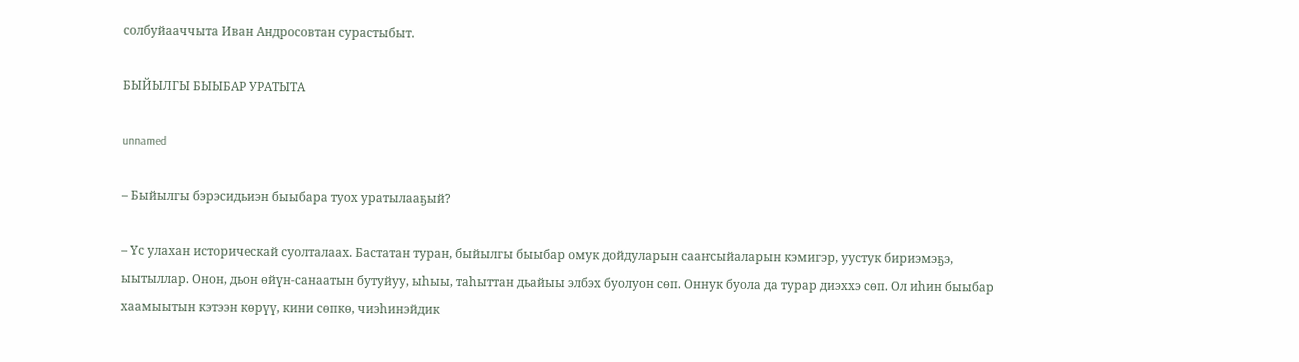солбуйааччыта Иван Андросовтан сурастыбыт.

БЫЙЫЛГЫ БЫЫБАР УРАТЫТА

unnamed

– Быйылгы бэрэсидьиэн быыбара туох уратылааҕый?

– Үс улахан историческай суолталаах. Бастатан туран, быйылгы быыбар омук дойдуларын сааҥсыйаларын кэмигэр, уустук бириэмэҕэ, ыытыллар. Онон, дьон өйүн-санаатын бутуйуу, ыһыы, таһыттан дьайыы элбэх буолуон сөп. Оннук буола да турар диэххэ сөп. Ол иһин быыбар хаамыытын кэтээн көрүү, кини сөпкө, чиэһинэйдик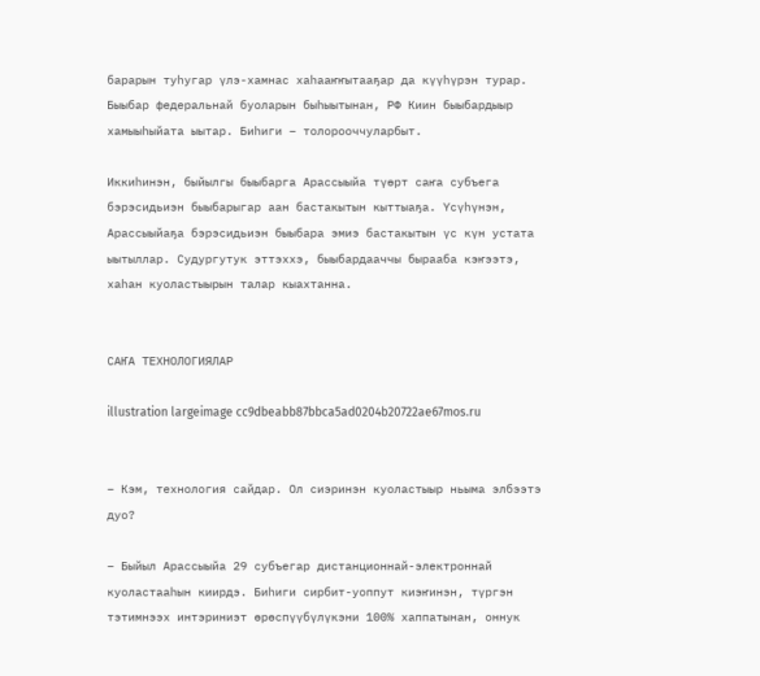барарын туһугар үлэ-хамнас хаһааҥҥытааҕар да күүһүрэн турар. Быыбар федеральнай буоларын быһыытынан, РФ Киин быыбардыыр хамыыһыйата ыытар. Биһиги – толорооччуларбыт.

Иккиһинэн, быйылгы быыбарга Арассыыйа түөрт саҥа субъега бэрэсидьиэн быыбарыгар аан бастакытын кыттыаҕа. Үсүһүнэн, Арассыыйаҕа бэрэсидьиэн быыбара эмиэ бастакытын үс күн устата ыытыллар. Судургутук эттэххэ, быыбардааччы бырааба кэҥээтэ, хаһан куоластыырын талар кыахтанна.


САҤА ТЕХНОЛОГИЯЛАР

illustration largeimage cc9dbeabb87bbca5ad0204b20722ae67mos.ru


– Кэм, технология сайдар. Ол сиэринэн куоластыыр ньыма элбээтэ дуо?

– Быйыл Арассыыйа 29 субъегар дистанционнай-электроннай куоластааһын киирдэ. Биһиги сирбит-уоппут киэҥинэн, түргэн тэтимнээх интэриниэт өрөспүүбүлүкэни 100% хаппатынан, оннук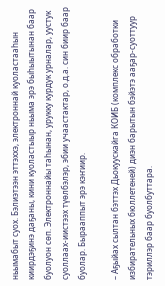ньымабыт суох. Бэлиэтээн эттэххэ, электроннай куоластааһын киирдэҕинэ даҕаны, кини куоластыыр ньыма эрэ быһыытынан баар буолуон сөп. Электроннайы таһынан, урукку курдук урналар, уустук суоллаах-иистээх түөлбэлэр, эбии учаастактар, о.д.а. син биир баар буолар. Бырааппыт эрэ кэҥиир.

– Аҕыйах сылтан бэттэх Дьокуускайга КОИБ (комплекс обработки избирательных бюллетеней) диэн барытын бэйэтэ ааҕар-суоттуур тэриллэр баар буолбуттара.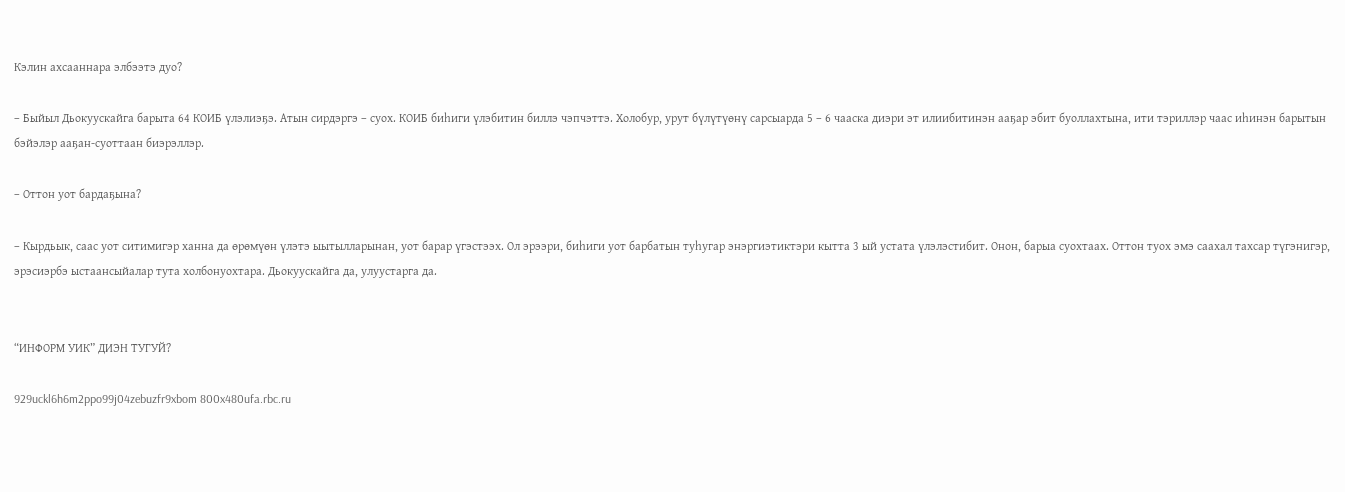Кэлин ахсааннара элбээтэ дуо?

– Быйыл Дьокуускайга барыта 64 КОИБ үлэлиэҕэ. Атын сирдэргэ – суох. КОИБ биһиги үлэбитин биллэ чэпчэттэ. Холобур, урут бүлүтүөнү сарсыарда 5 – 6 чааска диэри эт илиибитинэн ааҕар эбит буоллахтына, ити тэриллэр чаас иһинэн барытын бэйэлэр ааҕан-суоттаан биэрэллэр.

– Оттон уот бардаҕына?

– Кырдьык, саас уот ситимигэр ханна да өрөмүөн үлэтэ ыытылларынан, уот барар үгэстээх. Ол эрээри, биһиги уот барбатын туһугар энэргиэтиктэри кытта 3 ый устата үлэлэстибит. Онон, барыа суохтаах. Оттон туох эмэ саахал тахсар түгэнигэр, эрэсиэрбэ ыстаансыйалар тута холбонуохтара. Дьокуускайга да, улуустарга да.


“ИНФОРМ УИК” ДИЭН ТУГУЙ?

929uckl6h6m2ppo99j04zebuzfr9xbom 800x480ufa.rbc.ru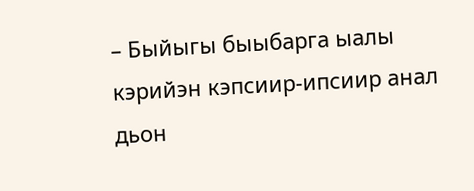– Быйыгы быыбарга ыалы кэрийэн кэпсиир-ипсиир анал дьон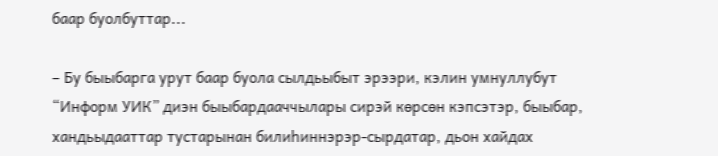баар буолбуттар...

– Бу быыбарга урут баар буола сылдьыбыт эрээри, кэлин умнуллубут “Информ УИК” диэн быыбардааччылары сирэй көрсөн кэпсэтэр, быыбар, хандьыдааттар тустарынан билиһиннэрэр-сырдатар, дьон хайдах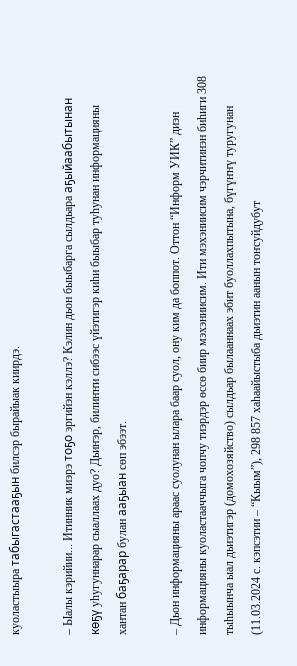куоластыыра табыгастааҕын билсэр бырайыак киирдэ.

– Ыалы кэрийии... Итинник миэрэ тоҕо эргийэн кэллэ? Кэлин дьон быыбарга сылдьара аҕыйаабытынан көҕү уһугуннарар сыаллаах дуо? Дьиҥэр, билиҥҥи сибээс үйэтигэр киһи быыбар туһунан информацияны хантан баҕарар булан ааҕыан сөп эбээт.

– Дьон информацияны араас суолунан ылара баар суол, ону ким да боппот. Оттон “Информ УИК” диэн информацияны куоластааччыга чопчу тиэрдэр өссө биир мэхэниисим. Ити мэхэниисим чэрчитинэн биһиги 308 тыһыынча ыал дьиэтигэр (домохозяйство) сылдьар былааннаах эбит буоллахпытына, бүгүҥҥү туругунан (11.03.2024 с. кэпсэтии – “Кыым”), 298 857 хаһаайыстыба дьиэтин аанын тоҥсуйдубут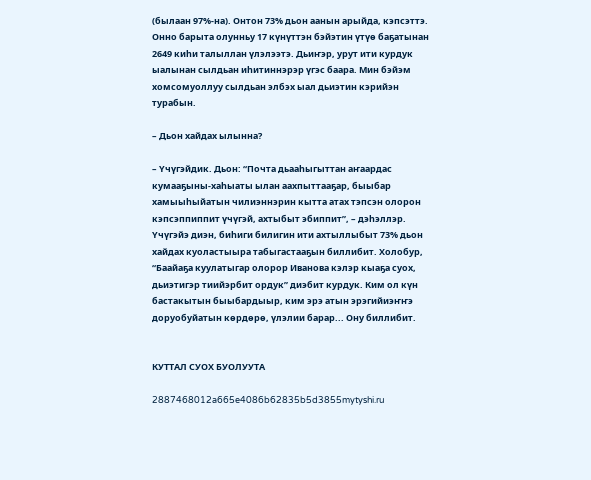(былаан 97%-на). Онтон 73% дьон аанын арыйда, кэпсэттэ. Онно барыта олунньу 17 күнүттэн бэйэтин үтүө баҕатынан 2649 киһи талыллан үлэлээтэ. Дьиҥэр, урут ити курдук ыалынан сылдьан иһитиннэрэр үгэс баара. Мин бэйэм хомсомуоллуу сылдьан элбэх ыал дьиэтин кэрийэн турабын.

– Дьон хайдах ылынна?

– Үчүгэйдик. Дьон: “Почта дьааһыгыттан аҥаардас кумааҕыны-хаһыаты ылан аахпыттааҕар, быыбар хамыыһыйатын чилиэннэрин кытта атах тэпсэн олорон кэпсэппиппит үчүгэй, ахтыбыт эбиппит”, – дэһэллэр. Үчүгэйэ диэн, биһиги билигин ити ахтыллыбыт 73% дьон хайдах куоластыыра табыгастааҕын биллибит. Холобур, “Баайаҕа куулатыгар олорор Иванова кэлэр кыаҕа суох, дьиэтигэр тиийэрбит ордук” диэбит курдук. Ким ол күн бастакытын быыбардыыр, ким эрэ атын эрэгийиэҥҥэ доруобуйатын көрдөрө, үлэлии барар... Ону биллибит.


КУТТАЛ СУОХ БУОЛУУТА

2887468012a665e4086b62835b5d3855mytyshi.ru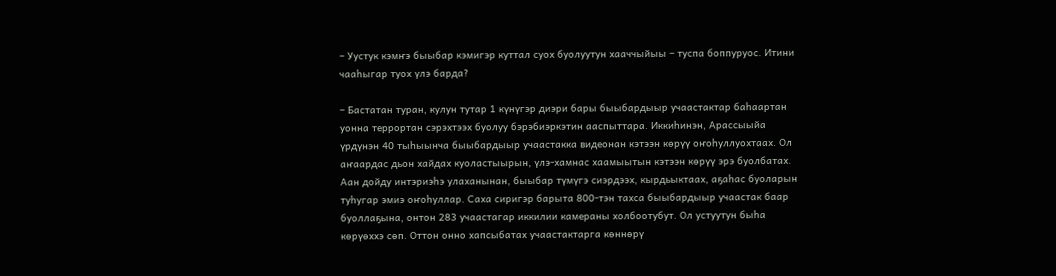– Уустук кэмҥэ быыбар кэмигэр куттал суох буолуутун хааччыйыы – туспа боппуруос. Итини чааһыгар туох үлэ барда?

– Бастатан туран, кулун тутар 1 күнүгэр диэри бары быыбардыыр учаастактар баһаартан уонна террортан сэрэхтээх буолуу бэрэбиэркэтин ааспыттара. Иккиһинэн, Арассыыйа үрдүнэн 40 тыһыынча быыбардыыр учаастакка видеонан кэтээн көрүү оҥоһуллуохтаах. Ол аҥаардас дьон хайдах куоластыырын, үлэ-хамнас хаамыытын кэтээн көрүү эрэ буолбатах. Аан дойду интэриэһэ улаханынан, быыбар түмүгэ сиэрдээх, кырдьыктаах, аҕаһас буоларын туһугар эмиэ оҥоһуллар. Саха сиригэр барыта 800-тэн тахса быыбардыыр учаастак баар буоллаҕына, онтон 283 учаастагар иккилии камераны холбоотубут. Ол устуутун быһа көрүөххэ сөп. Оттон онно хапсыбатах учаастактарга көннөрү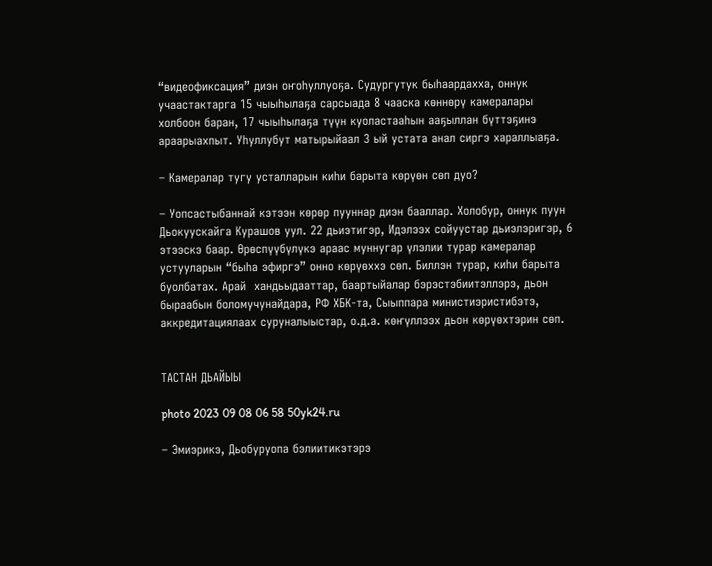“видеофиксация” диэн оҥоһуллуоҕа. Судургутук быһаардахха, оннук учаастактарга 15 чыыһылаҕа сарсыада 8 чааска көннөрү камералары холбоон баран, 17 чыыһылаҕа түүн куоластааһын ааҕыллан бүттэҕинэ араарыахпыт. Уһуллубут матырыйаал 3 ый устата анал сиргэ хараллыаҕа.

– Камералар тугу усталларын киһи барыта көрүөн сөп дуо?

– Уопсастыбаннай кэтээн көрөр пууннар диэн бааллар. Холобур, оннук пуун Дьокуускайга Курашов уул. 22 дьиэтигэр, Идэлээх сойуустар дьиэлэригэр, 6 этээскэ баар. Өрөспүүбүлүкэ араас муннугар үлэлии турар камералар устууларын “быһа эфиргэ” онно көрүөххэ сөп. Биллэн турар, киһи барыта буолбатах. Арай  хандьыдааттар, баартыйалар бэрэстэбиитэллэрэ, дьон быраабын боломучунайдара, РФ ХБК-та, Сыыппара министиэристибэтэ, аккредитациялаах суруналыыстар, о.д.а. көҥүллээх дьон көрүөхтэрин сөп.


ТАСТАН ДЬАЙЫЫ

photo 2023 09 08 06 58 50yk24.ru

– Эмиэрикэ, Дьобуруопа бэлиитикэтэрэ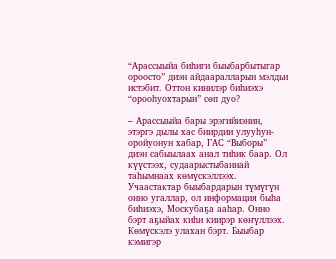“Арассыыйа биһиги быыбарбытыгар ороосто” диэн айдааралларын мэлдьи истэбит. Оттон кинилэр биһиэхэ “орооһуохтарын” сөп дуо?

– Арассыыйа бары эрэгийиэнин, этэргэ дылы хас биирдии улууһун-оройуонун хабар, ГАС “Выборы” диэн сабыылаах анал тиһик баар. Ол күүстээх, судаарыстыбаннай таһымнаах көмүскэллээх. Учаастактар быыбардарын түмүгүн онно угаллар, ол информация быһа биһиэхэ, Москубаҕа ааһар. Онно бэрт аҕыйах киһи киирэр көҥүллээх. Көмүскэлэ улахан бэрт. Быыбар кэмигэр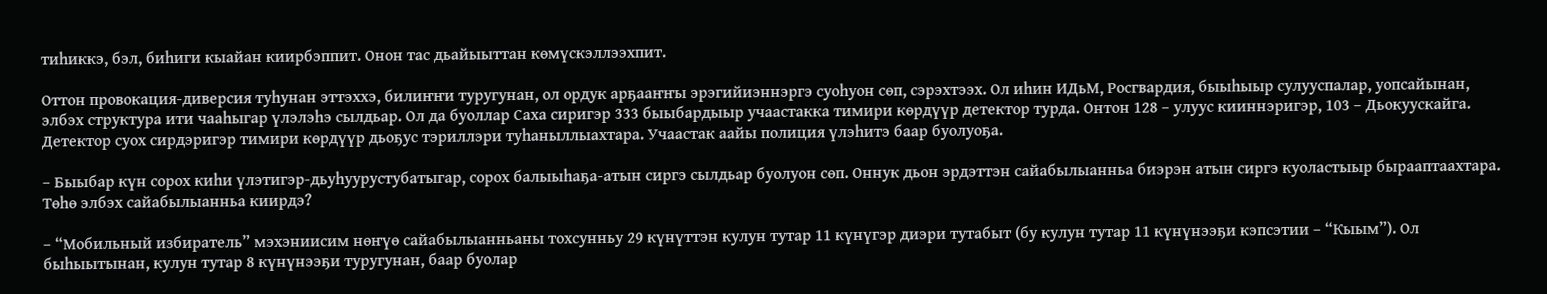тиһиккэ, бэл, биһиги кыайан киирбэппит. Онон тас дьайыыттан көмүскэллээхпит.

Оттон провокация-диверсия туһунан эттэххэ, билиҥҥи туругунан, ол ордук арҕааҥҥы эрэгийиэннэргэ суоһуон сөп, сэрэхтээх. Ол иһин ИДьМ, Росгвардия, быыһыыр сулууспалар, уопсайынан, элбэх структура ити чааһыгар үлэлэһэ сылдьар. Ол да буоллар Саха сиригэр 333 быыбардыыр учаастакка тимири көрдүүр детектор турда. Онтон 128 – улуус кииннэригэр, 103 – Дьокуускайга. Детектор суох сирдэригэр тимири көрдүүр дьоҕус тэриллэри туһаныллыахтара. Учаастак аайы полиция үлэһитэ баар буолуоҕа.

– Быыбар күн сорох киһи үлэтигэр-дьуһуурустубатыгар, сорох балыыһаҕа-атын сиргэ сылдьар буолуон сөп. Оннук дьон эрдэттэн сайабылыанньа биэрэн атын сиргэ куоластыыр бырааптаахтара. Төһө элбэх сайабылыанньа киирдэ?

– “Мобильный избиратель” мэхэниисим нөҥүө сайабылыанньаны тохсунньу 29 күнүттэн кулун тутар 11 күнүгэр диэри тутабыт (бу кулун тутар 11 күнүнээҕи кэпсэтии – “Кыым”). Ол быһыытынан, кулун тутар 8 күнүнээҕи туругунан, баар буолар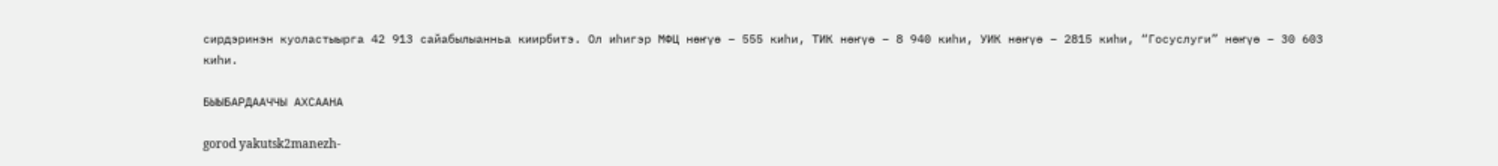сирдэринэн куоластыырга 42 913 сайабылыанньа киирбитэ. Ол иһигэр МФЦ нөҥүө – 555 киһи, ТИК нөҥүө – 8 940 киһи, УИК нөҥүө – 2815 киһи, “Госуслуги” нөҥүө – 30 603 киһи.

БЫЫБАРДААЧЧЫ АХСААНА

gorod yakutsk2manezh-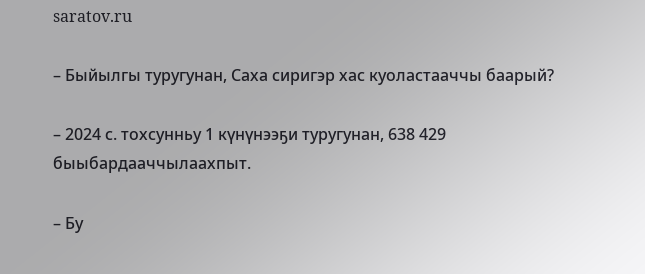saratov.ru

– Быйылгы туругунан, Саха сиригэр хас куоластааччы баарый?

– 2024 с. тохсунньу 1 күнүнээҕи туругунан, 638 429 быыбардааччылаахпыт.

– Бу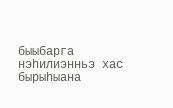быыбарга нэһилиэнньэ хас бырыһыана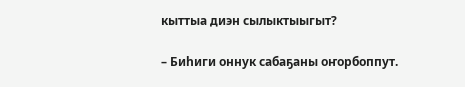кыттыа диэн сылыктыыгыт?

– Биһиги оннук сабаҕаны оҥорбоппут.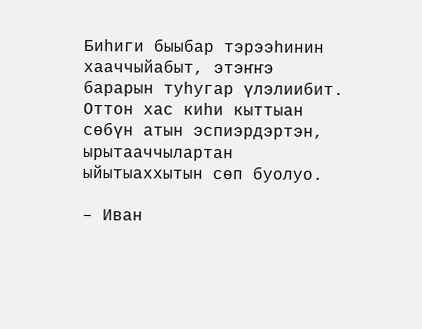Биһиги быыбар тэрээһинин хааччыйабыт, этэҥҥэ барарын туһугар үлэлиибит. Оттон хас киһи кыттыан сөбүн атын эспиэрдэртэн, ырытааччылартан ыйытыаххытын сөп буолуо.

– Иван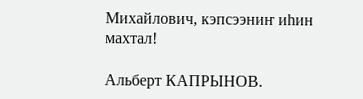Михайлович, кэпсээниҥ иһин махтал!

Альберт КАПРЫНОВ.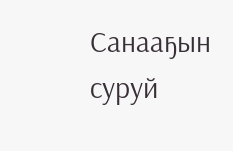Санааҕын суруй